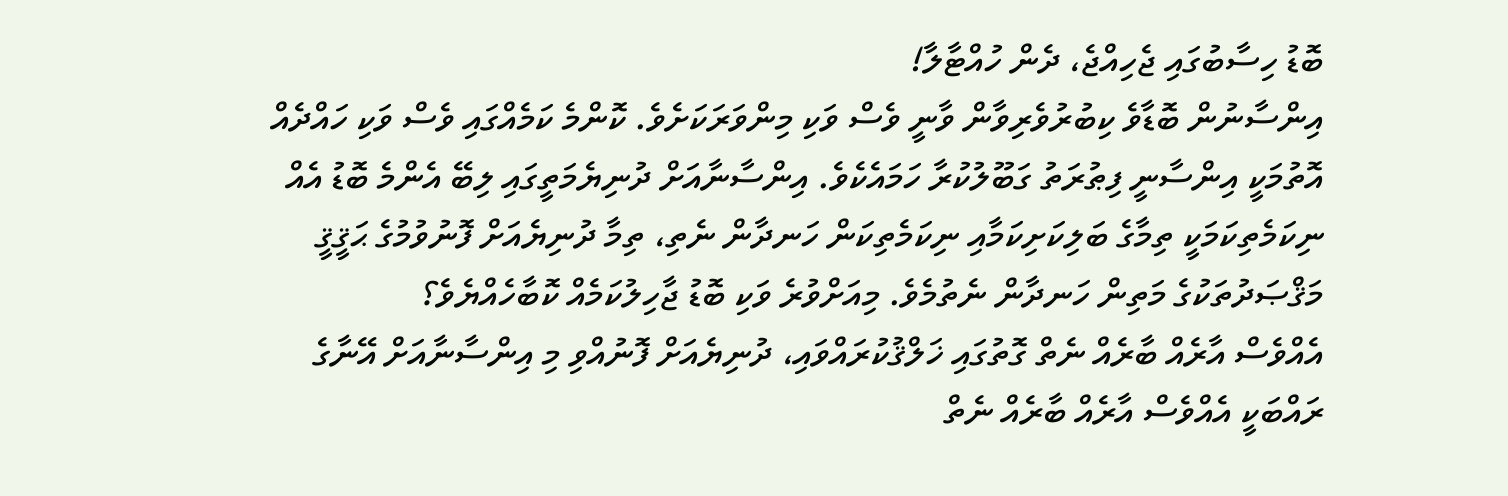ބޮޑު ހިސާބުގައި ޖެހިއްޖެ، ދެން ހުއްޓާލާ!
އިންސާނުން ބޮޑާވެ ކިބުރުވެރިވާން ވާނީ ވެސް ވަކި މިންވަރަކަށެވެ. ކޮންމެ ކަމެއްގައި ވެސް ވަކި ހައްދެއް އޮތުމަކީ އިންސާނީ ފިޠުރަތު ގަބޫލުކުރާ ހަމައެކެވެ. އިންސާނާއަށް ދުނިޔެމަތީގައި ލިބޭ އެންމެ ބޮޑު އެއް ނިކަމެތިކަމަކީ ތިމާގެ ބަލިކަށިކަމާއި ނިކަމެތިކަން ހަނދާން ނެތި، ތިމާ ދުނިޔެއަށް ފޮނުވުމުގެ ޙަޤީޤީ މަޤްޞަދުތަކުގެ މަތިން ހަނދާން ނެތުމެވެ. މިއަށްވުރެ ވަކި ބޮޑު ޖާހިލުކަމެއް ކޮބާހެއްޔެވެ؟
އެއްވެސް އާރެއް ބާރެއް ނެތް ގޮތުގައި ޚަލްޤުކުރައްވައި، ދުނިޔެއަށް ފޮނުއްވި މި އިންސާނާއަށް އޭނާގެ ރައްބަކީ އެއްވެސް އާރެއް ބާރެއް ނެތް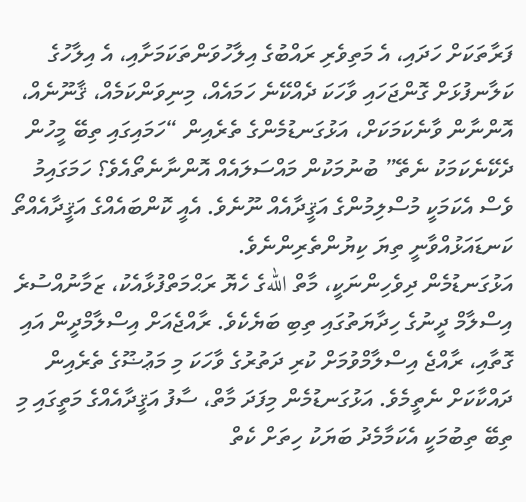ފަރާތަކަށް ހަދައި، އެ މަތިވެރި ރައްބުގެ އިލާހުވަންތަކަމަށާއި، އެ އިލާހުގެ ކަލާނފުޅަށް ގޮންޖަހައި ވާހަކަ ދެއްކޭނެ ހަމައެއް، މިނިވަންކަމެއް، ޤާނޫނެއް، އޮންނާން ވާނެކަމަކަށް، އަޅުގަނޑުމެންގެ ތެރެއިން “ހަމައިގައި ތިބޭ މީހުން ދެކޭނެކަމަކު ނެތޭ” ބުނުމަކުން މައްސަލައެއް އޮންނާނެތޯއެވެ؟ ހަމަގައިމު ވެސް އެކަމަކީ މުސްލިމުންގެ އަޤީދާއެއް ނޫނެވެ. އެއީ ކޮންބައެއްގެ އަޤީދާއެއްތޯ ކަނޑައަޅުއްވާނީ ތިޔަ ކިޔުންތެރިންނެވެ.
އަޅުގަނޑުމެން ދިވެހިންނަކީ، މާތް اللهގެ ހެޔޮ ރަޙްމަތްފުޅާއެކު، ޒަމާނުއްސުރެ އިސްލާމް ދީނުގެ ހިދާޔަތުގައި ތިބި ބަޔެކެވެ. ރާއްޖެއަށް އިސްލާމްދީން އައި ގޮތާއި، ރާއްޖެ އިސްލާމްވުމަށް ކުރި ދަތުރުގެ ވާހަކަ މި މަޢުޟޫގެ ތެރެއިން ދައްކާކަށް ނެތީމެވެ. އަޅުގަނޑުމެން މިފަދަ މާތް، ސާފު އަޤީދާއެއްގެ މަތީގައި މި ތިބޭ ތިބުމަކީ އެކަމާމެދު ބަޔަކު ހިތަށް ކެތް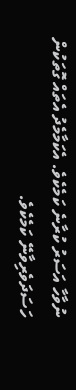ނުވާހާ އަސަރު ކުރާނެ ކަމެކެވެ. އެކަމާމެދު އެތައް ގޮތަކުން ހަސަދަވެރިވާނޭ ކަމެކެވެ.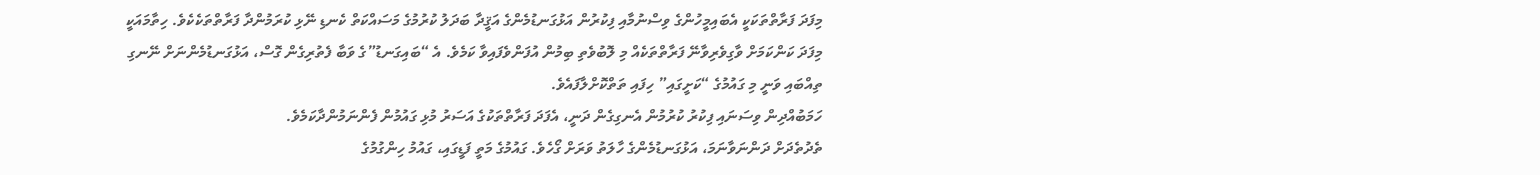މިފަދަ ފަރާތްތަކަކީ އެބައިމީހުންގެ ވިސްނުމާއި ފިކުރުން އަޅުގަނޑުމެންގެ އަޤީދާ ބަދަލު ކުރުމުގެ މަސައްކަތް ކެނޑި ނޭޅި ކުރަމުންދާ ފަރާތްތަކެކެވެ. ހިތާމައަކީ މިފަދަ ކަންކަމަށް ވާގިވެރިވާނޭ ފަރާތްތަކެއް މި ލޮބުވެތި ބިމުން އުފަންވެފައިވާ ކަމެވެ. އެ “ބައިގަނޑު”ގެ ވަބާ ފެތުރިގެން ގޮސް، އަޅުގަނޑުމެންނަށް ނޭނގި ތިއްބައި ވަނީ މި ގައުމުގެ “ކަށީގައި” ހިފައި ތަތްކޮށްލާފައެވެ.
ހަމަބުއްދިން ވިސަނައި ފިކުރު ކުރުމުން އެނގިގެން ދަނީ، އެފަދަ ފަރާތްތަކުގެ އަސަރު މުޅި ގައުމުން ފެންނަމުންދާކަމެވެ.
ތެދުތެދަށް ދަންނަވާނަމަ، އަޅުގަނޑުމެންގެ ހާލަތު ވަރަށް ގޯހެވެ. ގައުމުގެ މަތީ ފަޑީގައި، ގައުމު ހިންގުމުގެ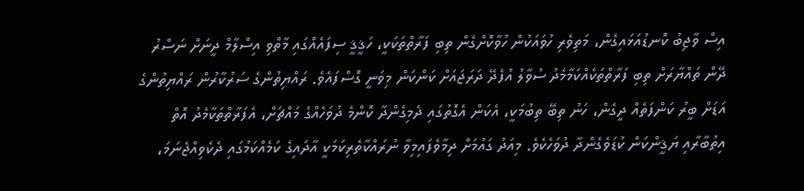އިސް ވާޖިބު ކޮނޑުއަޅައިގެން، މަތިވެރި ހުވައަކުން ހުވާކޮށްގެން ތިބި ފަރާތްތަކަކީ، ހަޤީޤީ ސިފައެއްގައި މާތްވި އިސްލާމް ދީނަށް ނަސްރު ދޭން ތައްޔާރަށް ތިބި ފަރާތްތަކެއްކަމާމެދު ސުވާލު އުފެދޭ ދަރަޖައަށް ކަންކަން މިވަނީ ގޮސްފައެވެ. ރައްޔިތުންގެ ސަރުކާރުން ރައްޔިތުންގެ އަޑަށް ބީރު ކަންފަތެއް ދީގެން، ހަނު ތިބޭ ތިބުމަކީ، އެކަން އެގޮތުގައި ދެމިގެންދާ ކޮންމެ ދުވަހެއްގެ މައްޗަށް، އެފަރާތްތަކާމެދު އޮތް އިތުބާރާއި ޔަޤީންކަން ކުޑަވެގެންދާ ދުވަހެކެވެ. މިއަދު ގައުމަށް ދިމާވެފައިމިވާ ނުރައްކާތެރިކަމަކީ އާދައިގެ ކަމެއްކަމުގައި ދެކެވިއްޖެނަމަ،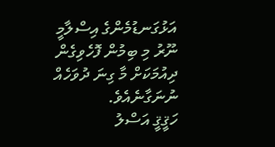އަޅުގަނޑުމެންގެ އިސްލާމީ ނޫރު މި ބިމުން ފޮހެވިގެން ދިއުމަކަށް މާ ގިނަ ދުވަހެއް ނުނަގާނެއެވެ.
ހަޤީޤީ އަސްލު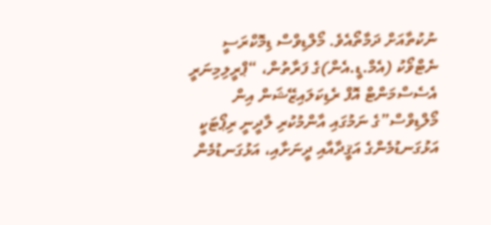ނުކުތާއަށް ދަމާތޯއެވެ. މޯލްޑިވްސް ޑިމޮކްރަސީ ނެޓްވޯކު (އެމް.ޑީ.އެން)ގެ ފަރާތުން، “ޕްރީލިމިނަރީ އެސެސްމަންޓް އޮފް ރެޑިކަލައިޒޭޝަން އިން މޯލްޑިވްސް”ގެ ނަމުގައި އާންމުކުރި ލާދީނީ ރިޕޯޓަކީ އަޅުގަނޑުމެންގެ އަޤީދާއާއި ދީނަށާއި، އަޅުގަނޑުމެން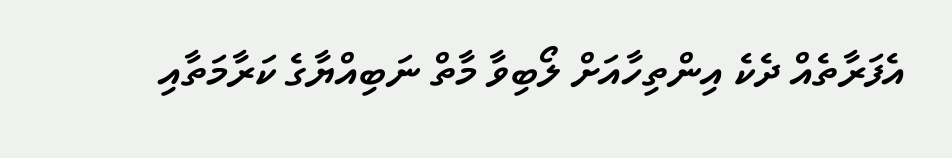އެފަރާތެއް ދެކެ އިންތިހާއަށް ލޯބިވާ މާތް ނަބިއްޔާގެ ކަރާމަތާއި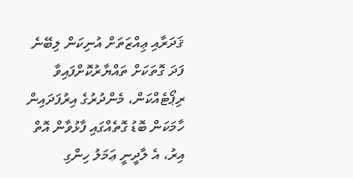ޤަދަރާއި ޢިއްޒަތަށް އުނިކަން ލިބޭނެ ފަދަ ގޮތަކަށް ތައްޔާރުކޮށްފައިވާ ރިޕޯޓެއްކަން، މެންދުރުގެ އިރުފަދައިން ހާމަކަން ބޮޑު ގޮތެއްގައި ފާޅުވާން އޮތް އިރު، އެ ލާދީނީ ޢަމަލު ހިންގި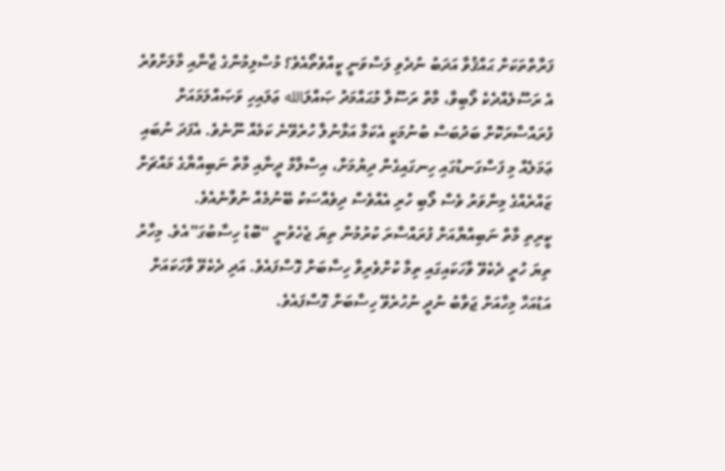ފަރާތްތަކަށް ޙައްޤުވާ އަދަބު ނުދެވި ލަސްވަނީ ކީއްވެތޯއެވެ؟ މުސްލިމުންގެ ޖާނާއި މާލަށްވުރެ އެ ރަސޫލެއްދެކެ ލޯބިވާ، މާތް ރަސޫލާ މުޙައްމަދު ޞައްލަالله ޢަލައިހި ވަޞައްލަމައަށް ފުރައްސާރަކޮށް ބަދުބަސް ބުނުމަކީ އެކަމާ އަޅާނުލާ ހުރެވޭނެ ކަމެއް ނޫނެވެ. އެފަދަ ނުބައި ޢަމަލެއް މި ފަސްގަނޑުގައި ހިނގައިގެން ދިޔުމަށް، އިސްލާމް ދީނާއި މާތް ނަބިއްޔާގެ މައްޗަށް ޒައްރެއްގެ މިންވަރު ވެސް ލޯބި ހުރި އެއްވެސް ދިވެއްސަކު ބޭނުމެއް ނުވާނެއެވެ.
ކީރިތި މާތް ނަބިއްޔާއަށް ފުރައްސާރަ ކުރުމުން ތިޔަ ޖެހެވުނީ “ބޮޑު ހިސާބުގަ”އެވެ. މިހާރު ތިޔަ ހުރީ ދެކެވޭ ވާހަކައިގައި ތިމާ ކުށްވެރިވާ ހިސާބަށް ގޮސްފައެވެ. އަދި ދެކެވޭ ވާހަކައަށް އަޑުއަހާ މިހާއަށް ޖަވާބު ނުދީ ނުހުރެވޭ ހިސާބަށް ގޮސްފައެވެ.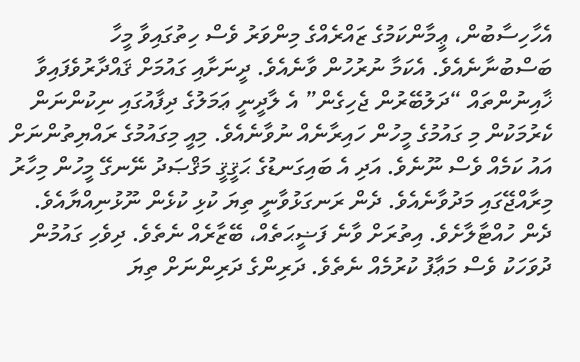އެހާހިސާބުން، ޢީމާންކަމުގެ ޒައްރެއްގެ މިންވަރު ވެސް ހިތުގައިވާ މީހާ ބަސްބުނާނެއެވެ. އެކަމާ ނުރުހުން ވާނެއެވެ. ދީނަށާއި ގައުމަށް ޤައްދާރުވެފައިވާ ޚާއިނުންތައް “ދަލުބޭރުން ޖެހިގެން” އެ ލާދީނީ ޢަމަލުގެ ދިފާއުގައި ނިކުންނަން ކެރުމަކުން މި ގައުމުގެ މީހުން ހައިރާނެއް ނުވާނެއެވެ. މިއީ މިގައުމުގެ ރައްޔިތުންނަށް އައު ކަމެއް ވެސް ނޫނެވެ. އަދި އެ ބައިގަނޑުގެ ޙަޤީޤީ މަޤްޞަދު ނޭނގޭ މީހުން މިހާރު މިރާއްޖޭގައި މަދުވާނެއެވެ. ދެން ރަނގަޅުވާނީ ތިޔަ ކުޅި ކުޅެން ނޫޅުނިއްޔާއެވެ. ދެން ހުއްޓާލާށެވެ. އިތުރަށް ވާނެ ފަޟީޙަތެއް، ބޭޒާރެއް ނެތެވެ. ދިވެހި ގައުމުން ދުވަހަކު ވެސް މަޢާފު ކުރުމެއް ނެތެވެ. ދަރިންގެ ދަރިންނަށް ތިޔަ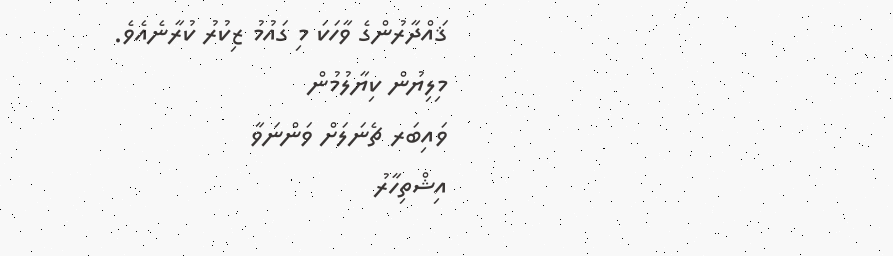ޤައްދާރުންގެ ވާހަކަ މި ގައުމު ޒިކުރު ކުރާނެއެވެ.
މިލިޔުން ކިޔާލުމުން
ވައިބަރ ޗެނަލަށް ވަންނަވާ
އިޝްތިހާރު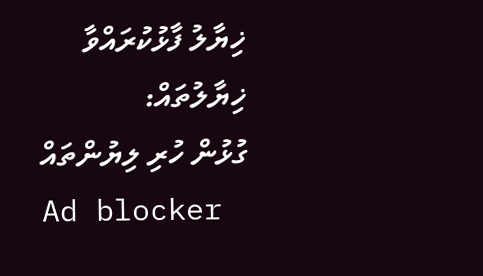ޚިޔާލު ފާޅުކުރައްވާ
ޚިޔާލުތައް:
ގުޅުން ހުރި ލިޔުންތައް
Ad blocker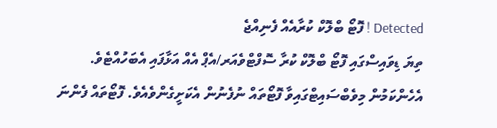Detected ! ފޮޓޯ ބްލޮކް ކުރާއެއް ފެނިއްޖެ
ތިޔަ ޑިވައިސްގައި ފޮޓޯ ބްލޮކް ކުރާ ސޮފްޓްވެއަރ/އެޕް އެއް އަޅާފައި އެބަހުއްޓެވެ. އެހެންކަމުން މިވެބްސައިޓްގައިވާ ފޮޓޯތައް ނުފެނުން އެކަށީގެންވެއެވެ. ފޮޓޯތައް ފެންނަ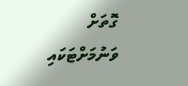ގޮތަށް ވަނުމަށްޓަކައި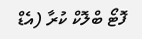ފޮޓޯ ބްލޮކް ކުރާ (އެޑް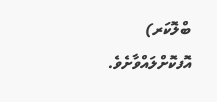ބްލޮކަރ) އޮފކޮށްލައްވާށެވެ.